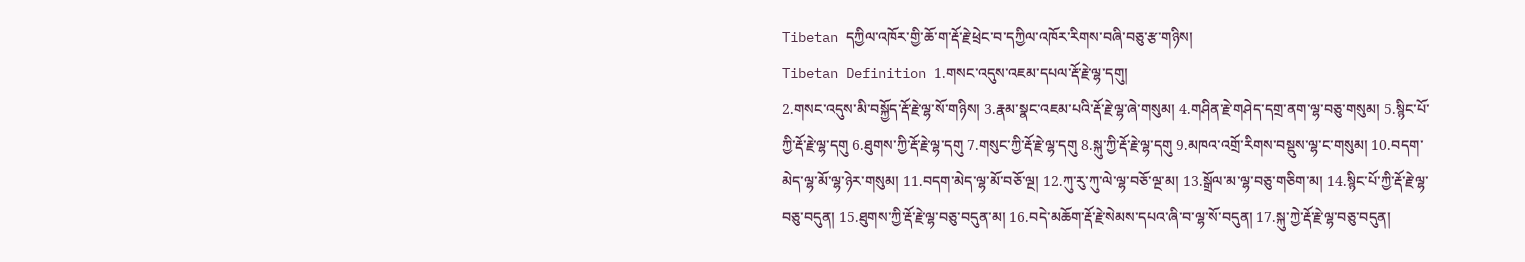Tibetan དཀྱིལ་འཁོར་གྱི་ཆོ་ག་རྡོ་རྗེ་ཕྲེང་བ་དཀྱིལ་འཁོར་རིགས་བཞི་བཅུ་རྩ་གཉིས།
Tibetan Definition 1.གསང་འདུས་འཇམ་དཔལ་རྡོ་རྗེ་ལྷ་དགུ།
2.གསང་འདུས་མི་བསྐྱོད་རྡོ་རྗེ་ལྷ་སོ་གཉིས། 3.རྣམ་སྣང་འཇམ་པའི་རྡོ་རྗེ་ལྷ་ཞེ་གསུམ། 4.གཤིན་རྗེ་གཤེད་དགྲ་ནག་ལྷ་བཅུ་གསུམ། 5.སྙིང་པོ་ཀྱི་རྡོ་རྗེ་ལྷ་དགུ 6.ཐུགས་ཀྱི་རྡོ་རྗེ་ལྷ་དགུ 7.གསུང་ཀྱི་རྡོ་རྗེ་ལྷ་དགུ 8.སྐུ་ཀྱི་རྡོ་རྗེ་ལྷ་དགུ 9.མཁའ་འགྲོ་རིགས་བསྡུས་ལྷ་ང་གསུམ། 10.བདག་མེད་ལྷ་མོ་ལྷ་ཉེར་གསུམ། 11.བདག་མེད་ལྷ་མོ་བཅོ་ལྔ། 12.ཀུ་རུ་ཀུ་ལེ་ལྷ་བཅོ་ལྔ་མ། 13.སྒྲོལ་མ་ལྷ་བཅུ་གཅིག་མ། 14.སྙིང་པོ་ཀྱི་རྡོ་རྗེ་ལྷ་བཅུ་བདུན། 15.ཐུགས་ཀྱི་རྡོ་རྗེ་ལྷ་བཅུ་བདུན་མ། 16.བདེ་མཆོག་རྡོ་རྗེ་སེམས་དཔའ་ཞི་བ་ལྷ་སོ་བདུན། 17.སྐུ་ཀྱེ་རྡོ་རྗེ་ལྷ་བཅུ་བདུན།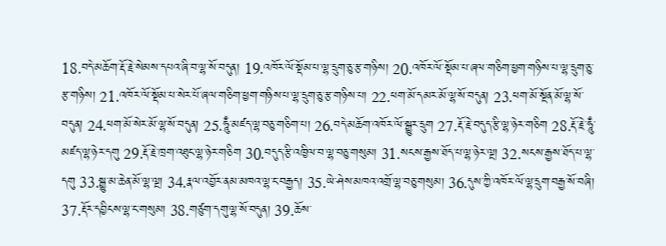18.བདེ་མཆོག་རྡོ་རྗེ་སེམས་དཔའ་ཞི་བ་ལྷ་སོ་བདུན། 19.འཁོར་ལོ་སྡོམ་པ་ལྷ་དྲུག་ཅུ་རྩ་གཉིས། 20.འཁོར་ལོ་སྡོམ་པ་ཞལ་གཅིག་ཕྱག་གཉིས་པ་ལྷ་དྲུག་ཅུ་རྩ་གཉིས། 21.འཁོར་ལོ་སྡོམ་པ་སེར་པོ་ཞལ་གཅིག་ཕྱག་གཉིས་པ་ལྷ་དྲུག་ཅུ་རྩ་གཉིས་པ། 22.ཕག་མོ་དམར་མོ་ལྷ་སོ་བདུན། 23.ཕག་མོ་སྔོན་མོ་ལྷ་སོ་བདུན། 24.ཕག་མོ་སེར་མོ་ལྷ་སོ་བདུན། 25.ཧཱུྃ་མཛད་ལྷ་བཅུ་གཅིག་པ། 26.བདེ་མཆོག་འཁོར་ལོ་སྒྱུར་དྲུག 27.རྡོ་རྗེ་བདུད་རྩི་ལྷ་ཉེར་གཅིག 28.རྡོ་རྗེ་ཧཱུྃ་མཛད་ལྷ་ཉེར་དགུ 29.རྡོ་རྗེ་ཁྲག་འཐུང་ལྷ་ཉེར་གཅིག 30.བདུད་རྩི་འཁྱིལ་བ་ལྷ་བཅུ་གསུམ། 31.སངས་རྒྱས་ཐོད་པ་ལྷ་ཉེར་ལྔ། 32.སངས་རྒྱས་ཐོད་པ་ལྷ་དགུ 33.སྒྱུ་མ་ཆེན་མོ་ལྷ་ལྔ། 34.རྣལ་འབྱོར་ནམ་མཁའ་ལྷ་ང་བརྒྱད། 35.ཡེ་ཤེས་མཁའ་འགྲོ་ལྷ་བཅུ་གསུམ། 36.དུས་ཀྱི་འཁོར་ལོ་ལྷ་དྲུག་བརྒྱ་སོ་བཞི། 37.རྡོར་དབྱིངས་ལྷ་ང་གསུམ། 38.གཙུག་དགུ་ལྷ་སོ་བདུན། 39.ཆོས་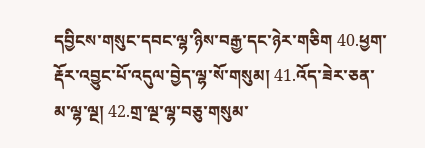དབྱིངས་གསུང་དབང་ལྷ་ཉིས་བརྒྱ་དང་ཉེར་གཅིག 40.ཕྱག་རྡོར་འབྱུང་པོ་འདུལ་བྱེད་ལྷ་སོ་གསུམ། 41.འོད་ཟེར་ཅན་མ་ལྷ་ལྔ། 42.གྲ་ལྔ་ལྷ་བཅུ་གསུམ་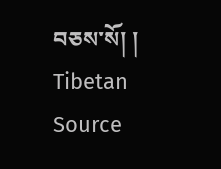བཅས་སོ། །
Tibetan Source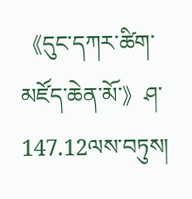《དུང་དཀར་ཚིག་མཛོད་ཆེན་མོ་》ཤ་147.12ལས་བཏུས།